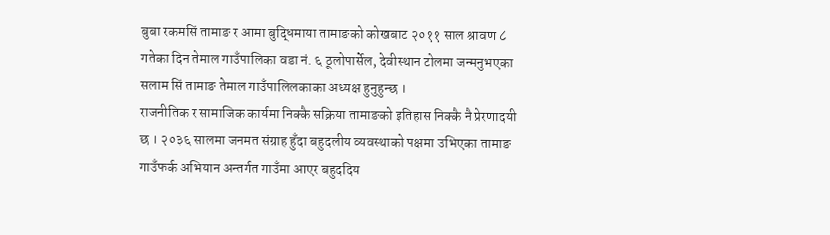बुबा रकमसिं तामाङ र आमा बुद्धिमाया तामाङको कोखबाट २०११ साल श्रावण ८ गतेका दिन तेमाल गाउँपालिका वडा नं. ६ ठूलोपार्सेल, देवीस्थान टोलमा जन्मनुभएका सलाम सिं तामाङ तेमाल गाउँपालिलकाका अध्यक्ष हुनुहुन्छ ।
राजनीतिक र सामाजिक कार्यमा निक्कै सक्रिया तामाङको इतिहास निक्कै नै प्रेरणादयी छ । २०३६ सालमा जनमत संग्राह हुँदा बहुदलीय व्यवस्थाको पक्षमा उभिएका तामाङ गाउँफर्क अभियान अन्तर्गत गाउँमा आएर बहुददिय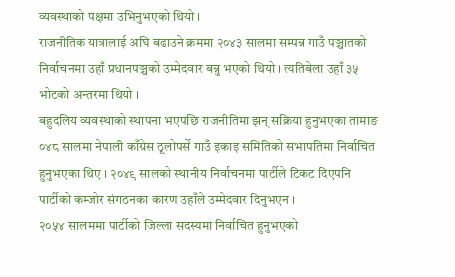व्यवस्थाको पक्षमा उभिनुभएको थियो ।
राजनीतिक यात्रालाई अघि बढाउने क्रममा २०४३ सालमा सम्पन्न गाउँ पञ्चातको निर्वाचनमा उहाँ प्रधानपञ्चको उम्मेदवार बन्नु भएको थियो । त्यतिबेला उहाँ ३५ भोटको अन्तरमा थियो ।
बहुदलिय व्यवस्थाको स्थापना भएपछि राजनीतिमा झन् सक्रिया हुनुभएका तामाङ ०४८ सालमा नेपाली काँग्रेस ठूलोपर्से गाउँ इकाइ समितिको सभापतिमा निर्वाचित हुनुभएका थिए । २०४९ सालको स्थानीय निर्वाचनमा पार्टीले टिकट दिएपनि पार्टीको कम्जोर संगठनका कारण उहाँले उम्मेदवार दिनुभएन ।
२०५४ सालममा पार्टीको जिल्ला सदस्यमा निर्वाचित हुनुभएको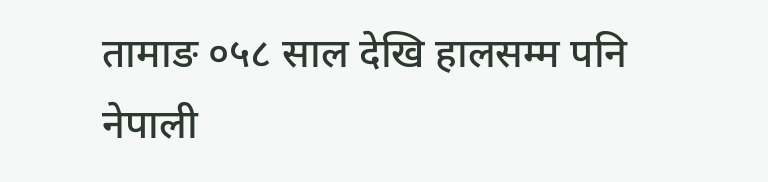तामाङ ०५८ साल देखि हालसम्म पनि नेपाली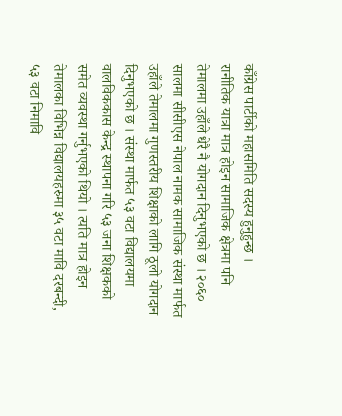काँग्रेस पार्टीको महासमिति सदस्य हुनुहुन्छ ।
रानीतिक यात्रा मात्र होइन सामाजिक क्षेत्रमा पनि तेमालमा उहाँले धेरै नै योगदान दिनुभएको छ । २०६० सालमा सीसीएस नेपाल नामक सामाजिक संस्था मार्फत उहाँले तेमालमा गुणस्तरीय शिक्षाको लागि ठूलो योगदान दिनुभएको छ । संस्था मार्फत ५३ वटा विद्यालयमा वालविककास केन्द्र स्थापना गरि ५३ जना शिक्षकको समेत व्यवस्था गर्नुभएको थियो । त्यति मात्र होइन तेमालका विभिन्न विद्यालयहरुमा ३५ वटा मावि दरबन्दी, ५३ वटा निमावि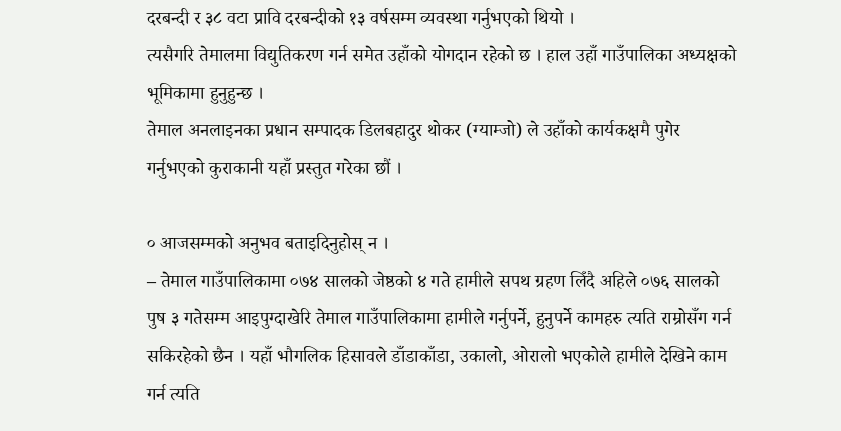दरबन्दी र ३८ वटा प्रावि दरबन्दीको १३ वर्षसम्म व्यवस्था गर्नुभएको थियो ।
त्यसैगरि तेमालमा विद्युतिकरण गर्न समेत उहाँको योगदान रहेको छ । हाल उहाँ गाउँपालिका अध्यक्षको भूमिकामा हुनुहुन्छ ।
तेमाल अनलाइनका प्रधान सम्पादक डिलबहादुर थोकर (ग्याम्जो) ले उहाँको कार्यकक्षमै पुगेर गर्नुभएको कुराकानी यहाँ प्रस्तुत गरेका छौं ।

० आजसम्मको अनुभव बताइदिनुहोस् न ।
– तेमाल गाउँपालिकामा ०७४ सालको जेष्ठको ४ गते हामीले सपथ ग्रहण लिँदै अहिले ०७६ सालको पुष ३ गतेसम्म आइपुग्दाखेरि तेमाल गाउँपालिकामा हामीले गर्नुपर्ने, हुनुपर्ने कामहरु त्यति राम्रोसँग गर्न सकिरहेको छैन । यहाँ भौगलिक हिसावले डाँडाकाँडा, उकालो, ओरालो भएकोले हामीले देखिने काम गर्न त्यति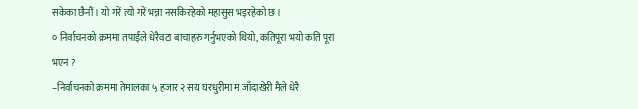सकेका छैनौं । यो गरें त्यो गरें भन्ना नसकिरहेको महासुस भइरहेको छ ।
० निर्वाचनको क्रममा तपाईंले धेरैवटा बाचाहरु गर्नुभएको थियो, कतिपूरा भयो कति पूरा भएन ?
–निर्वाचनको क्रममा तेमालका ५ हजार २ सय घरधुरीमा म जाँदाखेरी मैले धेरै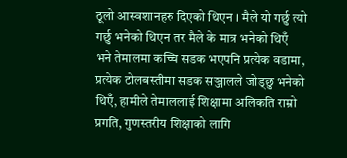ठूलो आस्वशानहरु दिएको थिएन । मैले यो गर्छु त्यो गर्छु भनेको थिएन तर मैले के मात्र भनेको थिएँ भने तेमालमा कच्चि सडक भएपनि प्रत्येक वडामा, प्रत्येक टोलबस्तीमा सडक सञ्जालले जोड्छु भनेको थिएँ, हामीले तेमाललाई शिक्षामा अलिकति राम्रो प्रगति, गुणस्तरीय शिक्षाको लागि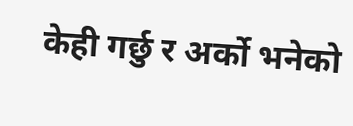केही गर्छु र अर्को भनेको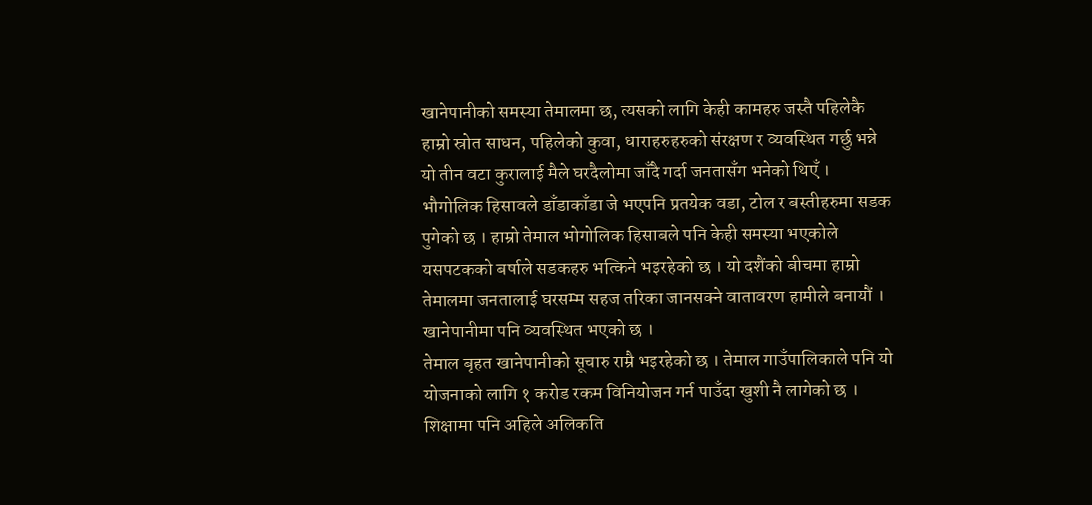खानेपानीको समस्या तेमालमा छ, त्यसको लागि केही कामहरु जस्तै पहिलेकै हाम्रो स्रोत साधन, पहिलेको कुवा, धाराहरुहरुको संरक्षण र व्यवस्थित गर्छु भन्ने यो तीन वटा कुरालाई मैले घरदैलोमा जाँदै गर्दा जनतासँग भनेको थिएँ । भौगोलिक हिसावले डाँडाकाँडा जे भएपनि प्रतयेक वडा, टोल र बस्तीहरुमा सडक पुगेको छ । हाम्रो तेमाल भोगोलिक हिसाबले पनि केही समस्या भएकोले यसपटकको बर्षाले सडकहरु भत्किने भइरहेको छ । यो दशैंको बीचमा हाम्रो तेमालमा जनतालाई घरसम्म सहज तरिका जानसक्ने वातावरण हामीले बनायौं । खानेपानीमा पनि व्यवस्थित भएको छ ।
तेमाल बृहत खानेपानीको सूचारु राम्रै भइरहेको छ । तेमाल गाउँपालिकाले पनि यो योजनाको लागि १ करोड रकम विनियोजन गर्न पाउँदा खुशी नै लागेको छ ।
शिक्षामा पनि अहिले अलिकति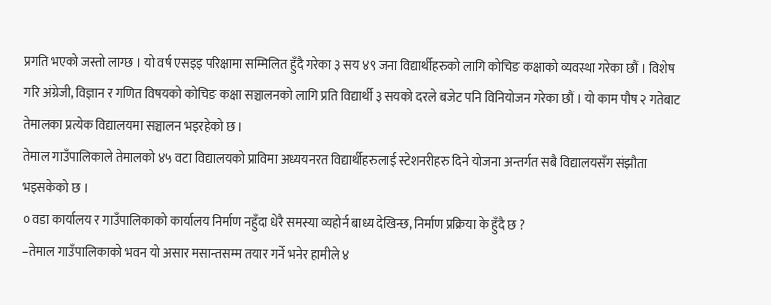प्रगति भएको जस्तो लाग्छ । यो वर्ष एसइइ परिक्षामा सम्मिलित हुँदै गरेका ३ सय ४९ जना विद्यार्थीहरुको लागि कोचिङ कक्षाको व्यवस्था गरेका छौं । विशेष गरि अंग्रेजी, विज्ञान र गणित विषयको कोचिङ कक्षा सञ्चालनको लागि प्रति विद्यार्थी ३ सयको दरले बजेट पनि विनियोजन गरेका छौं । यो काम पौष २ गतेबाट तेमालका प्रत्येक विद्यालयमा सञ्चालन भइरहेको छ ।
तेमाल गाउँपालिकाले तेमालको ४५ वटा विद्यालयको प्राविमा अध्ययनरत विद्यार्थीहरुलाई स्टेशनरीहरु दिने योजना अन्तर्गत सबै विद्यालयसँग संझौता भइसकेको छ ।
० वडा कार्यालय र गाउँपालिकाको कार्यालय निर्माण नहुँदा धेरै समस्या व्यहोर्न बाध्य देखिन्छ, निर्माण प्रक्रिया के हुँदै छ ?
–तेमाल गाउँपालिकाको भवन यो असार मसान्तसम्म तयार गर्ने भनेर हामीले ४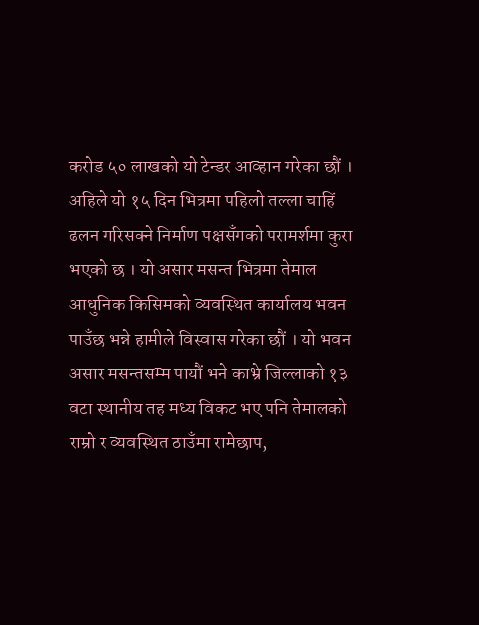करोड ५० लाखको यो टेन्डर आव्हान गरेका छौं । अहिले यो १५ दिन भित्रमा पहिलो तल्ला चाहिं ढलन गरिसक्ने निर्माण पक्षसँगको परामर्शमा कुरा भएको छ । यो असार मसन्त भित्रमा तेमाल आधुनिक किसिमको व्यवस्थित कार्यालय भवन पाउँछ भन्ने हामीले विस्वास गरेका छौं । यो भवन असार मसन्तसम्म पायौं भने काभ्रे जिल्लाको १३ वटा स्थानीय तह मध्य विकट भए पनि तेमालको राम्रो र व्यवस्थित ठाउँमा रामेछाप,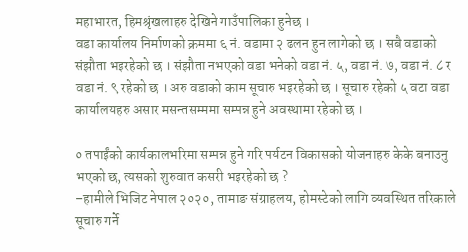महाभारत, हिमश्रृंखलाहरु देखिने गाउँपालिका हुनेछ ।
वडा कार्यालय निर्माणको क्रममा ६ नं. वडामा २ ढलन हुन लागेको छ । सबै वडाको संझौता भइरहेको छ । संझौता नभएको वडा भनेको वडा नं. ५, वडा नं. ७, वडा नं. ८ र वडा नं. ९ रहेको छ । अरु वडाको काम सूचारु भइरहेको छ । सूचारु रहेको ५ वटा वडा कार्यालयहरु असार मसन्तसम्ममा सम्पन्न हुने अवस्थामा रहेको छ ।

० तपाईंको कार्यकालभरिमा सम्पन्न हुने गरि पर्यटन विकासको योजनाहरु केके बनाउनु भएको छ, त्यसको शुरुवात कसरी भइरहेको छ ?
–हामीले भिजिट नेपाल २०२०, तामाङ संग्राहलय, होमस्टेको लागि व्यवस्थित तरिकाले सूचारु गर्ने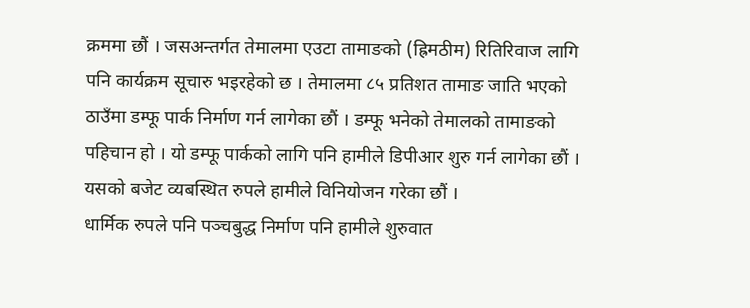क्रममा छौं । जसअन्तर्गत तेमालमा एउटा तामाङको (ह्रिमठीम) रितिरिवाज लागि पनि कार्यक्रम सूचारु भइरहेको छ । तेमालमा ८५ प्रतिशत तामाङ जाति भएको ठाउँमा डम्फू पार्क निर्माण गर्न लागेका छौं । डम्फू भनेको तेमालको तामाङको पहिचान हो । यो डम्फू पार्कको लागि पनि हामीले डिपीआर शुरु गर्न लागेका छौं । यसको बजेट व्यबस्थित रुपले हामीले विनियोजन गरेका छौं ।
धार्मिक रुपले पनि पञ्चबुद्ध निर्माण पनि हामीले शुरुवात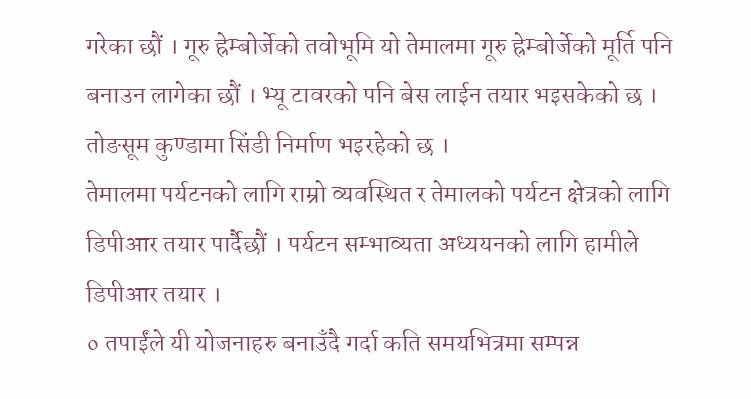गरेका छौं । गूरु ह्रेम्बोर्जेको तवोभूमि यो तेमालमा गूरु ह्रेम्बोर्जेको मूर्ति पनि बनाउन लागेका छौं । भ्यू टावरको पनि बेस लाईन तयार भइसकेको छ । तोङसूम कुण्डामा सिंडी निर्माण भइरहेको छ ।
तेमालमा पर्यटनको लागि राम्रो व्यवस्थित र तेमालको पर्यटन क्षेत्रको लागि डिपीआर तयार पार्दैछौं । पर्यटन सम्भाव्यता अध्ययनको लागि हामीले डिपीआर तयार ।
० तपाईंले यी योजनाहरु बनाउँदै गर्दा कति समयभित्रमा सम्पन्न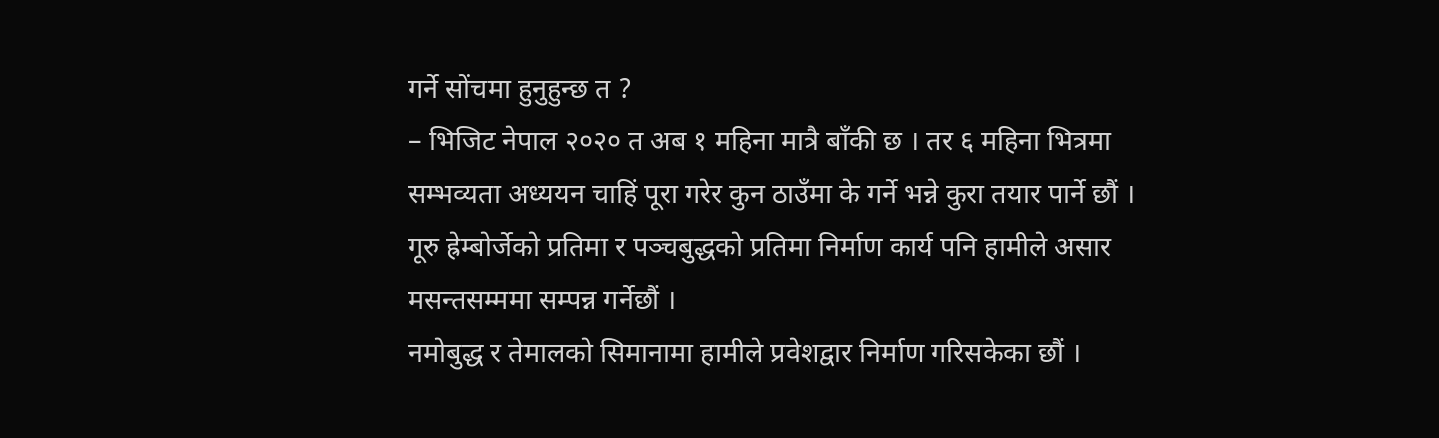गर्ने सोंचमा हुनुहुन्छ त ?
– भिजिट नेपाल २०२० त अब १ महिना मात्रै बाँकी छ । तर ६ महिना भित्रमा सम्भव्यता अध्ययन चाहिं पूरा गरेर कुन ठाउँमा के गर्ने भन्ने कुरा तयार पार्ने छौं । गूरु ह्रेम्बोर्जेको प्रतिमा र पञ्चबुद्धको प्रतिमा निर्माण कार्य पनि हामीले असार मसन्तसम्ममा सम्पन्न गर्नेछौं ।
नमोबुद्ध र तेमालको सिमानामा हामीले प्रवेशद्वार निर्माण गरिसकेका छौं ।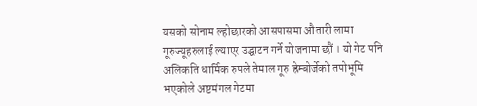यसको सोनाम ल्होछारको आसपासमा औतारी लामा गूरुज्यूहरुलाई ल्याएर उद्घाटन गर्ने योजनामा छौं । यो गेट पनि अलिकति धार्मिक रुपले तेमाल गूरु ह्रेम्बोर्जेको तपोभूमि भएकोले अष्टमंगल गेटमा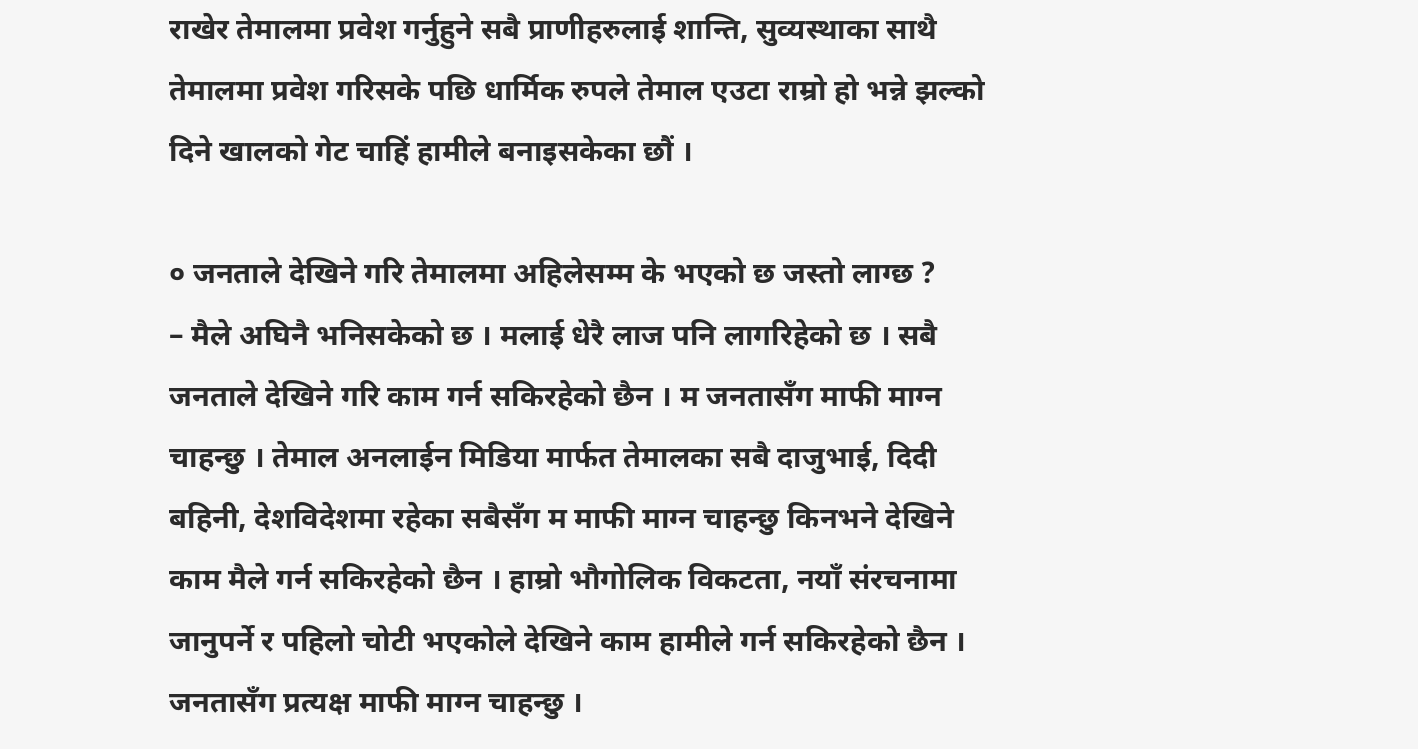राखेर तेमालमा प्रवेश गर्नुहुने सबै प्राणीहरुलाई शान्ति, सुव्यस्थाका साथै तेमालमा प्रवेश गरिसके पछि धार्मिक रुपले तेमाल एउटा राम्रो हो भन्ने झल्को दिने खालको गेट चाहिं हामीले बनाइसकेका छौं ।

० जनताले देखिने गरि तेमालमा अहिलेसम्म के भएको छ जस्तो लाग्छ ?
– मैले अघिनै भनिसकेको छ । मलाई धेरै लाज पनि लागरिहेको छ । सबै जनताले देखिने गरि काम गर्न सकिरहेको छैन । म जनतासँग माफी माग्न चाहन्छु । तेमाल अनलाईन मिडिया मार्फत तेमालका सबै दाजुभाई, दिदी बहिनी, देशविदेशमा रहेका सबैसँग म माफी माग्न चाहन्छु किनभने देखिने काम मैले गर्न सकिरहेको छैन । हाम्रो भौगोलिक विकटता, नयाँ संरचनामा जानुपर्ने र पहिलो चोटी भएकोले देखिने काम हामीले गर्न सकिरहेको छैन । जनतासँग प्रत्यक्ष माफी माग्न चाहन्छु ।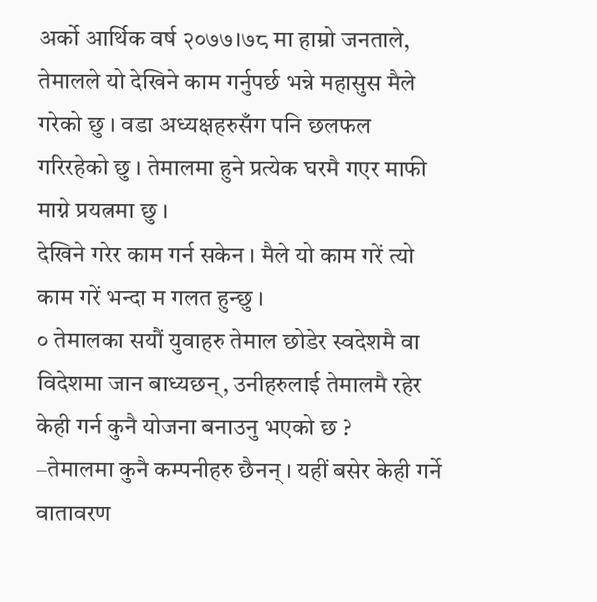अर्को आर्थिक वर्ष २०७७।७८ मा हाम्रो जनताले, तेमालले यो देखिने काम गर्नुपर्छ भन्ने महासुस मैले गरेको छु । वडा अध्यक्षहरुसँग पनि छलफल गरिरहेको छु । तेमालमा हुने प्रत्येक घरमै गएर माफी माग्ने प्रयत्नमा छु ।
देखिने गरेर काम गर्न सकेन । मैले यो काम गरें त्यो काम गरें भन्दा म गलत हुन्छु ।
० तेमालका सयौं युवाहरु तेमाल छोडेर स्वदेशमै वा विदेशमा जान बाध्यछन्, उनीहरुलाई तेमालमै रहेर केही गर्न कुनै योजना बनाउनु भएको छ ?
–तेमालमा कुनै कम्पनीहरु छैनन् । यहीं बसेर केही गर्ने वातावरण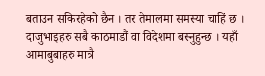बताउन सकिरहेको छैन । तर तेमालमा समस्या चाहिं छ । दाजुभाइहरु सबै काठमाडौं वा विदेशमा बस्नुहुन्छ । यहाँ आमाबुबाहरु मात्रै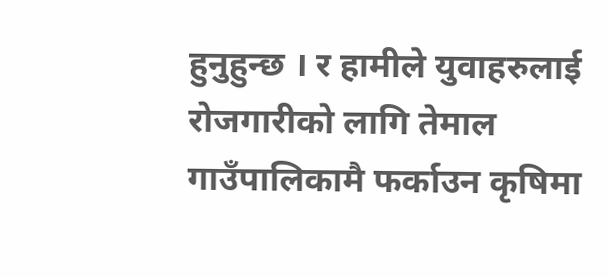हुनुहुन्छ । र हामीले युवाहरुलाई रोजगारीको लागि तेमाल गाउँपालिकामै फर्काउन कृषिमा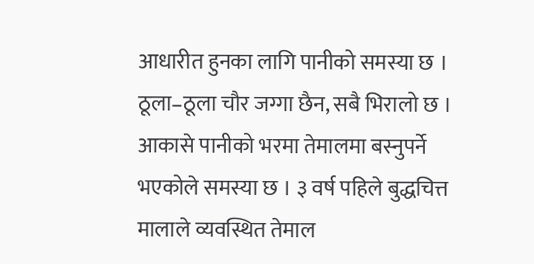आधारीत हुनका लागि पानीको समस्या छ । ठूला–ठूला चौर जग्गा छैन, सबै भिरालो छ । आकासे पानीको भरमा तेमालमा बस्नुपर्ने भएकोले समस्या छ । ३ वर्ष पहिले बुद्धचित्त मालाले व्यवस्थित तेमाल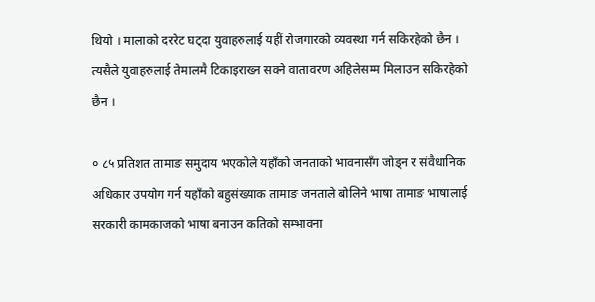थियो । मालाको दररेट घट्दा युवाहरुलाई यहीं रोजगारको व्यवस्था गर्न सकिरहेको छैन । त्यसैले युवाहरुलाई तेमालमै टिकाइराख्न सक्ने वातावरण अहिलेसम्म मिलाउन सकिरहेको छैन ।

० ८५ प्रतिशत तामाङ समुदाय भएकोले यहाँको जनताको भावनासँग जोड्न र संवैधानिक अधिकार उपयोग गर्न यहाँको बहुसंख्याक तामाङ जनताले बोलिने भाषा तामाङ भाषालाई सरकारी कामकाजको भाषा बनाउन कतिको सम्भावना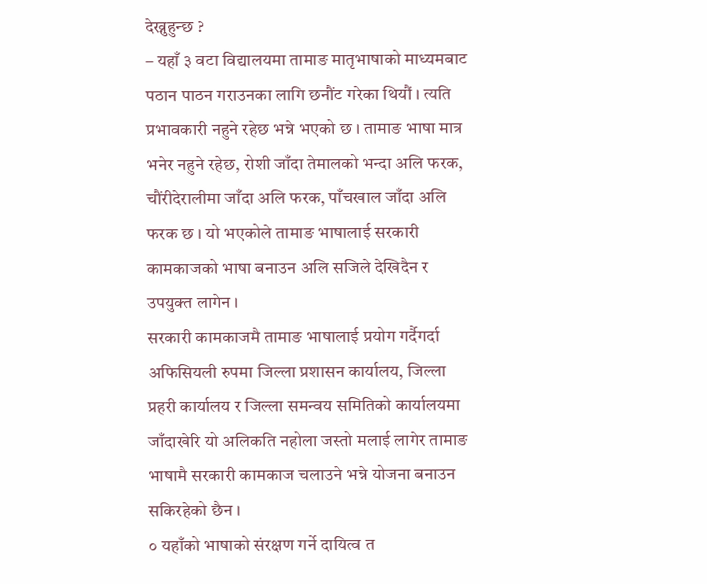देख्नुहुन्छ ?
– यहाँ ३ वटा विद्यालयमा तामाङ मातृभाषाको माध्यमबाट पठान पाठन गराउनका लागि छनौंट गरेका थियौं । त्यति प्रभावकारी नहुने रहेछ भन्ने भएको छ । तामाङ भाषा मात्र भनेर नहुने रहेछ, रोशी जाँदा तेमालको भन्दा अलि फरक, चौंरीदेरालीमा जाँदा अलि फरक, पाँचखाल जाँदा अलि फरक छ । यो भएकोले तामाङ भाषालाई सरकारी कामकाजको भाषा बनाउन अलि सजिले देखिदैन र उपयुक्त लागेन ।
सरकारी कामकाजमै तामाङ भाषालाई प्रयोग गर्दैगर्दा अफिसियली रुपमा जिल्ला प्रशासन कार्यालय, जिल्ला प्रहरी कार्यालय र जिल्ला समन्वय समितिको कार्यालयमा जाँदाखेरि यो अलिकति नहोला जस्तो मलाई लागेर तामाङ भाषामै सरकारी कामकाज चलाउने भन्ने योजना बनाउन सकिरहेको छैन ।
० यहाँको भाषाको संरक्षण गर्ने दायित्व त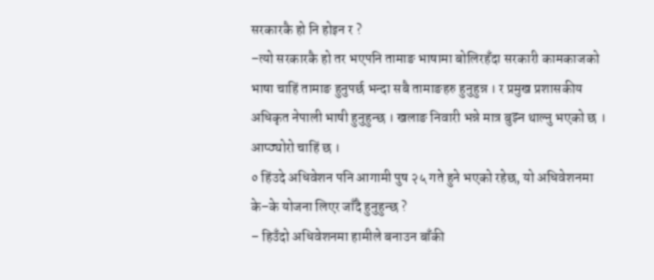सरकारकै हो नि होइन र ?
–त्यो सरकारकै हो तर भएपनि तामाङ भाषामा बोलिरहँदा सरकारी कामकाजको भाषा चाहिं तामाङ हुनुपर्छ भन्दा सबै तामाङहरु हुनुहुन्न । र प्रमुख प्रशासकीय अधिकृत नेपाली भाषी हुनुहुन्छ । खलाङ निवारी भन्ने मात्र बुझ्न थाल्नु भएको छ । आप्ठ्योरो चाहिं छ ।
० हिंउदे अधिवेशन पनि आगामी पुष २५ गते हुने भएको रहेछ, यो अधिवेशनमा के–के योजना लिएर जाँदै हुनुहुन्छ ?
– हिउँदो अधिवेशनमा हामीले बनाउन बाँकी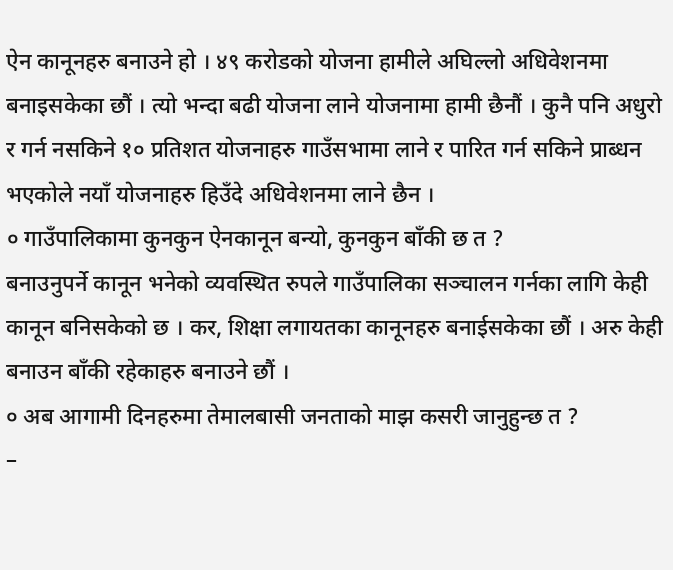ऐन कानूनहरु बनाउने हो । ४९ करोडको योजना हामीले अघिल्लो अधिवेशनमा बनाइसकेका छौं । त्यो भन्दा बढी योजना लाने योजनामा हामी छैनौं । कुनै पनि अधुरो र गर्न नसकिने १० प्रतिशत योजनाहरु गाउँसभामा लाने र पारित गर्न सकिने प्राब्धन भएकोले नयाँ योजनाहरु हिउँदे अधिवेशनमा लाने छैन ।
० गाउँपालिकामा कुनकुन ऐनकानून बन्यो, कुनकुन बाँकी छ त ?
बनाउनुपर्ने कानून भनेको व्यवस्थित रुपले गाउँपालिका सञ्चालन गर्नका लागि केही कानून बनिसकेको छ । कर, शिक्षा लगायतका कानूनहरु बनाईसकेका छौं । अरु केही बनाउन बाँकी रहेकाहरु बनाउने छौं ।
० अब आगामी दिनहरुमा तेमालबासी जनताको माझ कसरी जानुहुन्छ त ?
–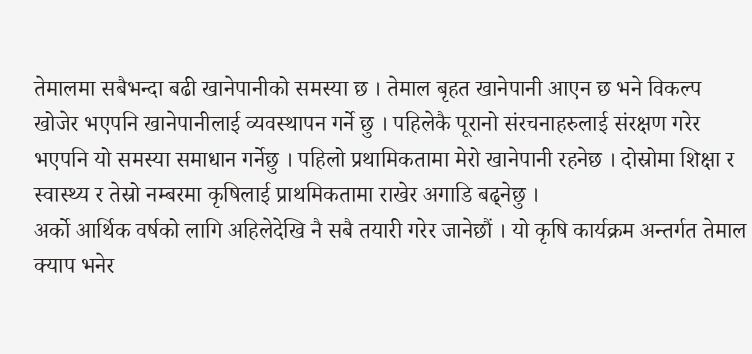तेमालमा सबैभन्दा बढी खानेपानीको समस्या छ । तेमाल बृहत खानेपानी आएन छ भने विकल्प खोजेर भएपनि खानेपानीलाई व्यवस्थापन गर्ने छु । पहिलेकै पूरानो संरचनाहरुलाई संरक्षण गरेर भएपनि यो समस्या समाधान गर्नेछु । पहिलो प्रथामिकतामा मेरो खानेपानी रहनेछ । दोस्रोमा शिक्षा र स्वास्थ्य र तेस्रो नम्बरमा कृषिलाई प्राथमिकतामा राखेर अगाडि बढ्नेछु ।
अर्को आर्थिक वर्षको लागि अहिलेदेखि नै सबै तयारी गरेर जानेछौं । यो कृषि कार्यक्रम अन्तर्गत तेमाल क्याप भनेर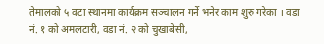तेमालको ५ वटा स्थानमा कार्यक्रम सञ्चालन गर्ने भनेर काम शुरु गरेका । वडा नं. १ को अमलटारी, वडा नं. २ को चुखाबेसी,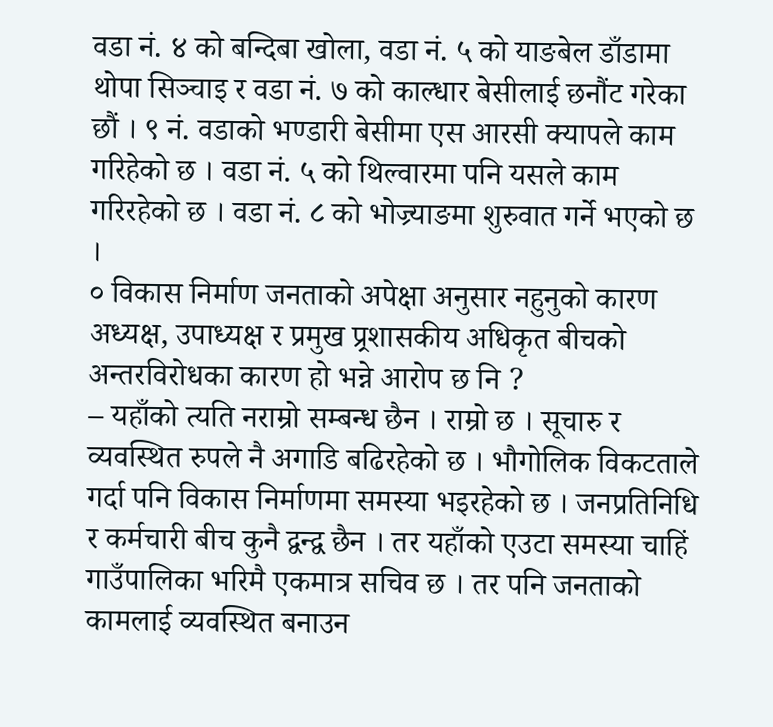वडा नं. ४ को बन्दिबा खोला, वडा नं. ५ को याङबेल डाँडामा थोपा सिञ्चाइ र वडा नं. ७ को काल्धार बेसीलाई छनौंट गरेका छौं । ९ नं. वडाको भण्डारी बेसीमा एस आरसी क्यापले काम गरिहेको छ । वडा नं. ५ को थिल्वारमा पनि यसले काम गरिरहेको छ । वडा नं. ८ को भोज्र्याङमा शुरुवात गर्ने भएको छ ।
० विकास निर्माण जनताको अपेक्षा अनुसार नहुनुको कारण अध्यक्ष, उपाध्यक्ष र प्रमुख प्र्रशासकीय अधिकृत बीचको अन्तरविरोधका कारण हो भन्ने आरोप छ नि ?
– यहाँको त्यति नराम्रो सम्बन्ध छैन । राम्रो छ । सूचारु र व्यवस्थित रुपले नै अगाडि बढिरहेको छ । भौगोलिक विकटताले गर्दा पनि विकास निर्माणमा समस्या भइरहेको छ । जनप्रतिनिधि र कर्मचारी बीच कुनै द्वन्द्व छैन । तर यहाँको एउटा समस्या चाहिं गाउँपालिका भरिमै एकमात्र सचिव छ । तर पनि जनताको कामलाई व्यवस्थित बनाउन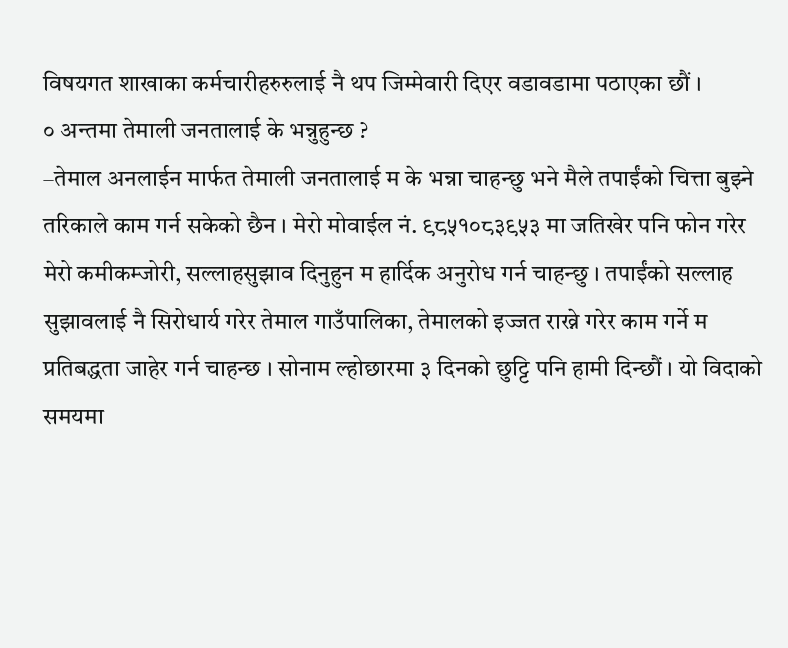विषयगत शाखाका कर्मचारीहरुरुलाई नै थप जिम्मेवारी दिएर वडावडामा पठाएका छौं ।
० अन्तमा तेमाली जनतालाई के भन्नुहुन्छ ?
–तेमाल अनलाईन मार्फत तेमाली जनतालाई म के भन्ना चाहन्छु भने मैले तपाईंको चित्ता बुझ्ने तरिकाले काम गर्न सकेको छैन । मेरो मोवाईल नं. ९८५१०८३९५३ मा जतिखेर पनि फोन गरेर मेरो कमीकम्जोरी, सल्लाहसुझाव दिनुहुन म हार्दिक अनुरोध गर्न चाहन्छु । तपाईंको सल्लाह सुझावलाई नै सिरोधार्य गरेर तेमाल गाउँपालिका, तेमालको इज्जत राख्ने गरेर काम गर्ने म प्रतिबद्धता जाहेर गर्न चाहन्छ । सोनाम ल्होछारमा ३ दिनको छुट्टि पनि हामी दिन्छौं । यो विदाको समयमा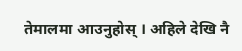तेमालमा आउनुहोस् । अहिले देखि नै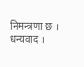निमन्त्रणा छ । धन्यवाद ।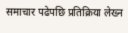समाचार पढेपछि प्रतिक्रिया लेख्न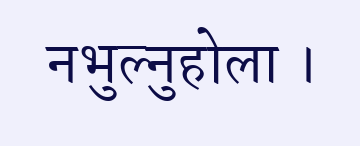नभुल्नुहोला ।